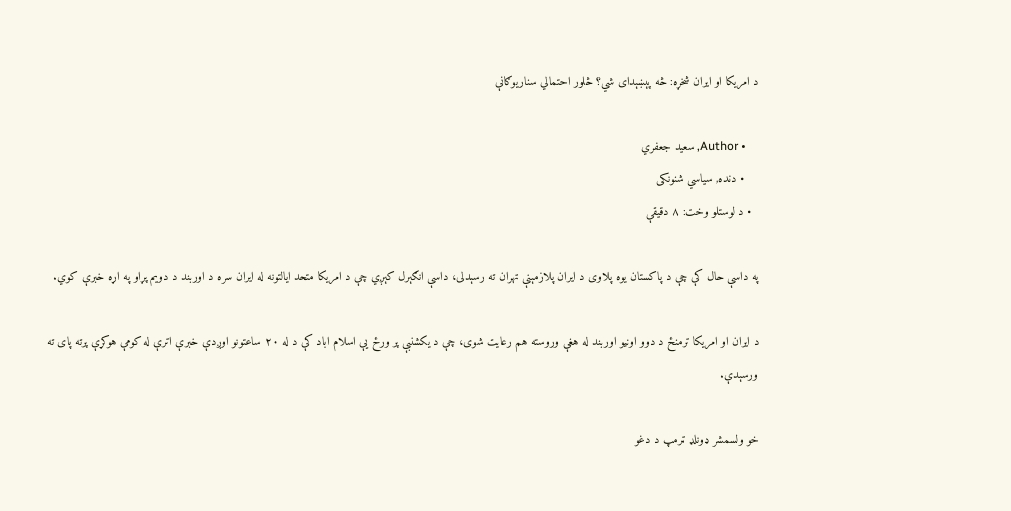د امریکا او ایران شخړه: څه پېښېدای شي؟ څلور احتمالي سناریوګانې

    • Author, سعید جعفري
    • دنده, سیاسي شنونکی
  • د لوستلو وخت: ۸ دقیقې

په داسې حال کې چې د پاکستان یوه پلاوی د ایران پلازمېنې تهران ته رسېدلی، داسې انګېرل کېږي چې د امریکا متحد ایالتونه له ایران سره د اوربند د دويم پړاو په اړه خبرې کوي.

د ایران او امریکا ترمنځ د دوو اونیو اوربند له هغې وروسته هم رعایت شوی، چې د یکشنبې پر ورځ یې اسلام اباد کې د له ۲۰ ساعتونو اوږدې خبرې اترې له کومې هوکړې پرته پای ته ورسېدې.

خو ولسمشر ډونلډ ټرمپ د دغو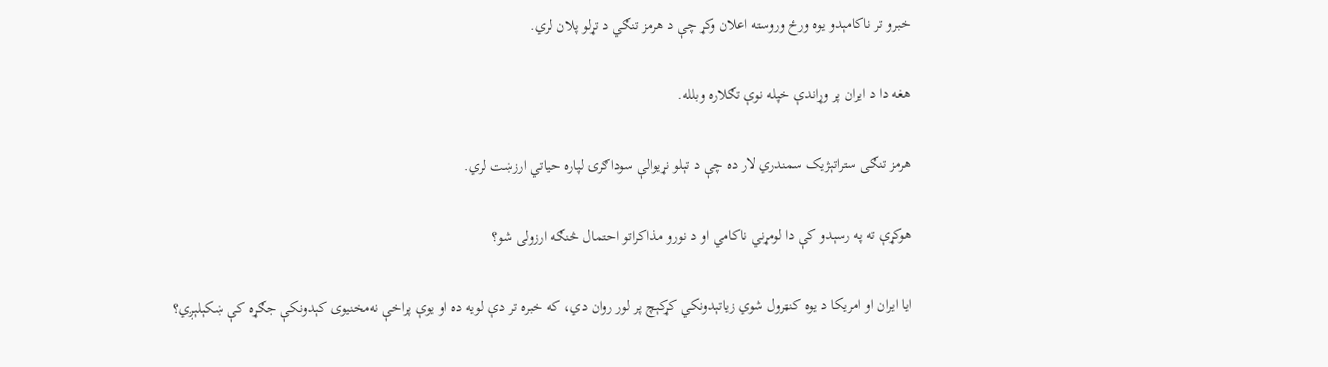خبرو تر ناکامېدو یوه ورځ وروسته اعلان وکړ چې د هرمز تنګي د تړلو پلان لري.

هغه دا د ایران پر وړاندې خپله نوې تګلاره وبلله.

هرمز تنګی ستراتېژیک سمندري لار ده چې د تېلو نړیوالې سوداګرۍ لپاره حیاتي ارزښت لري.

هوکړې ته په رسېدو کې دا لومړني ناکامي او د نورو مذاکراتو احتمال څنګه ارزولی شو؟

ایا ایران او امریکا د یوه کنټرول شوي زیاتېدونکي کړکېچ پر لور روان دي، که خبره تر دې لویه ده او یوې پراخې نه‌مخنیوی کېدونکې جګړه کې ښکېلېږي؟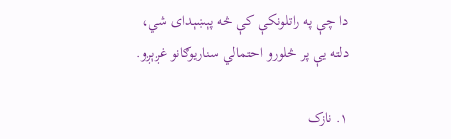دا چې په راتلونکې کې څه پېښېدای شي، دلته یې پر څلورو احتمالي سناریوګانو غږېږو.

۱. نازک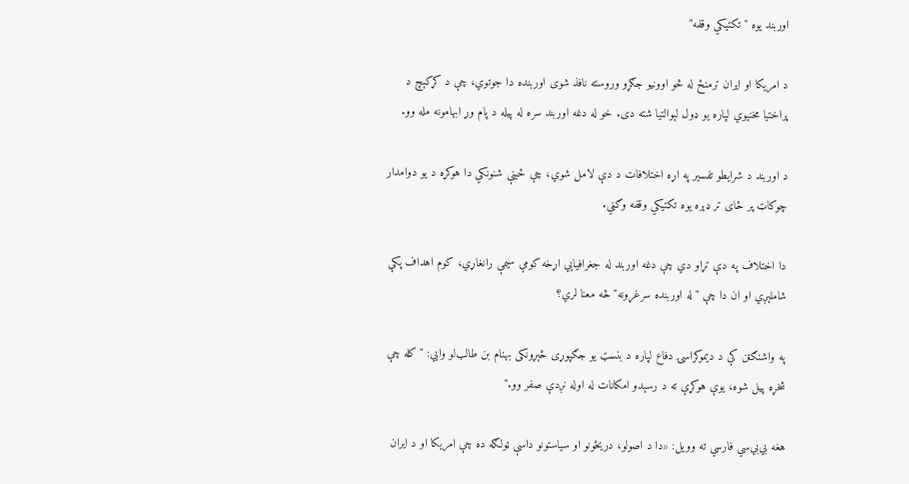اوربند یوه "تکتیکي وقفه"

د امریکا او ایران ترمنځ له څو اوونیو جګړو وروسته نافذ شوی اوربنده دا جوتوي، چې د کړکېچ د پراختیا مخنیوي لپاره یو ډول لېوالتیا شته دی. خو له دغه اوربند سره له پیله د پام‌ وړ ابهامونه مله وو.

د اوربند د شرایطو تفسیر په اړه اختلافات د دې لامل شوي، چې ځینې شنونکي دا هوکړه د یو دوامدار چوکاټ پر ځای تر ډېره یوه تکتیکي وقفه وګڼي.

دا اختلاف په دې تړاو دي چې دغه اوربند له جغرافیايي اړخه کومې سیمې رانغاړي، کوم اهداف پکې شاملېږي او ان دا چې "له اوربنده سرغړونه" څه معنا لري؟

په واشنګټن کې د دیموکراسۍ دفاع لپاره د بنسټ یو جګپوړی څېړونکی بهنام بن طالب‌لو وايي: "کله چې شخړه پیل شوه، یوې هوکړې ته د رسېدو امکانات له اوله نږدې صفر وو."

هغه بي‌بي‌سي فارسي ته وویل: «دا د اصولو، دریځونو او سیاستونو داسې ټولګه ده چې امریکا او د ایران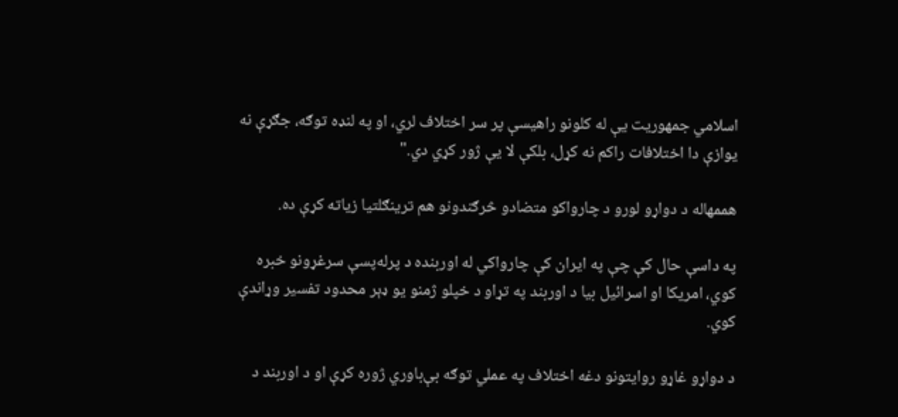اسلامي جمهوریت یې له کلونو راهیسې پر سر اختلاف لري، او په لنډه توګه، جګړې نه یوازې دا اختلافات راکم نه کړل، بلکې لا یې ژور کړي دي."

هممهاله د دواړو لورو د چارواکو متضادو څرګندونو هم ترینګلتیا زیاته کړې ده.

په داسې حال کې چې په ایران کې چارواکي له اوربنده د پرله‌پسې سرغړونو خبره کوي، امریکا او اسرائیل بیا د اوربند په تړاو د خپلو ژمنو یو ډېر محدود تفسیر وړاندې کوي.

د دواړو غاړو روایتونو دغه اختلاف په عملي توګه بې‌باوري ژوره کړې او د اوربند د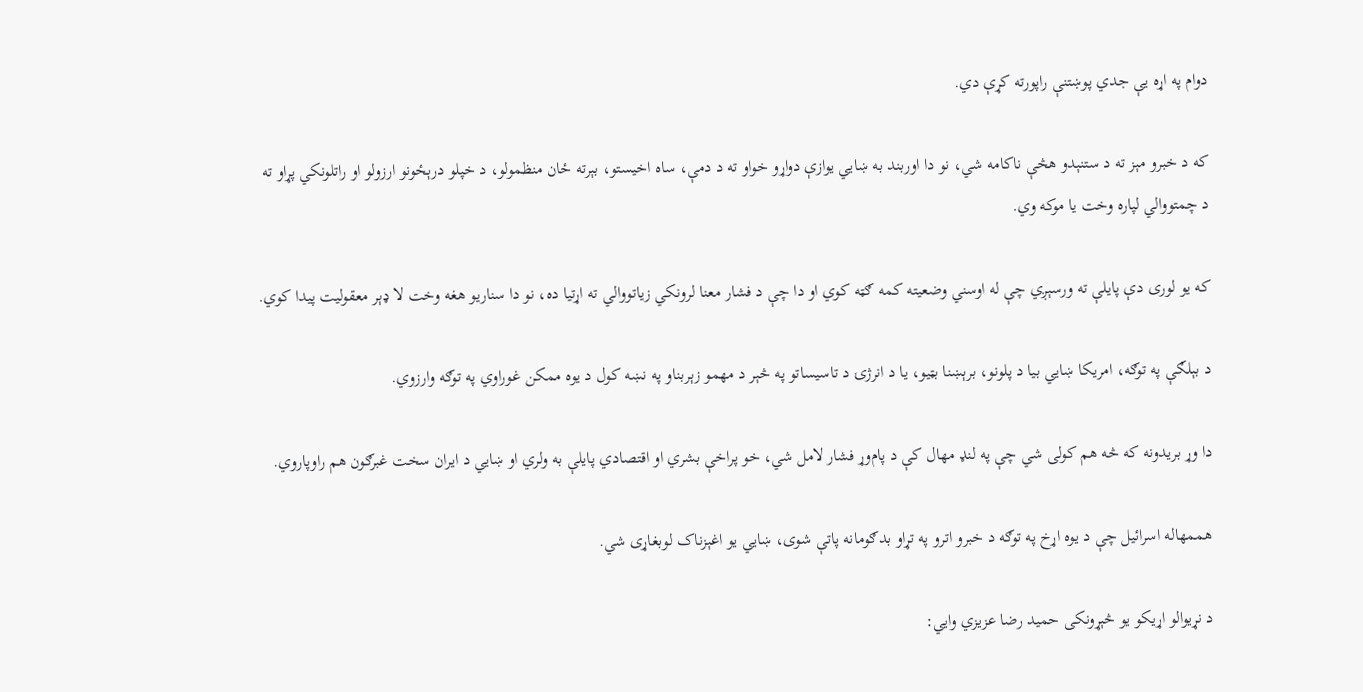دوام په اړه یې جدي پوښتنې راپورته کړې دي.

که د خبرو مېز ته د ستنېدو هڅې ناکامه شي، نو دا اوربند به ښايي یوازې دواړو خواو ته د دمې، ساه اخیستو، بېرته ځان منظمولو، د خپلو درېځونو ارزولو او راتلونکي پړاو ته د چمتووالي لپاره وخت یا موکه وي.

که یو لوری دې پایلې ته ورسېږي چې له اوسني وضعیته کمه ګټه کوي او دا چې د فشار معنا‌ لرونکي زیاتووالي ته اړتیا ده، نو دا سناریو هغه وخت لا ډېر معقولیت پیدا کوي.

د بېلګې په توګه، امریکا ښايي بیا د پلونو، برېښنا بټیو، یا د انرژۍ د تاسیساتو په څېر د مهمو زېربناو په نښه کول د یوه ممکن غوراوي په توګه وارزوي.

دا وړ بریدونه که څه هم کولی شي چې په لنډ مهال کې د پام‌وړ فشار لامل شي، خو پراخې بشري او اقتصادي پایلې به ولري او ښايي د ایران سخت غبرګون هم راوپاروي.

هممهاله اسرائیل چې د یوه اړخ په توګه د خبرو اترو په تړاو بدګومانه پاتې شوی، ښايي یو اغېزناک لوبغاړی شي.

د نړیوالو اړیکو یو څېړونکی حمید رضا عزیزي وایي: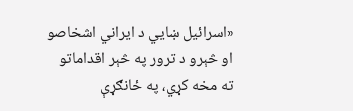«اسرائیل ښایي د ایراني اشخاصو او څېرو د ترور په څېر اقداماتو ته مخه کړي، په ځانګړې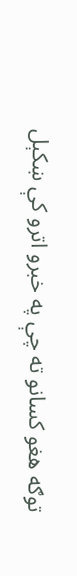توګه هغو کسانو ته چې په خبرو اترو کې ښکېل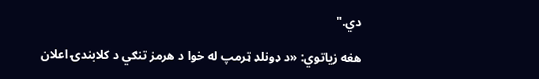دي."

هغه زیاتوي: «د ډونلډ ټرمپ له خوا د هرمز تنګي د کلابندۍ اعلان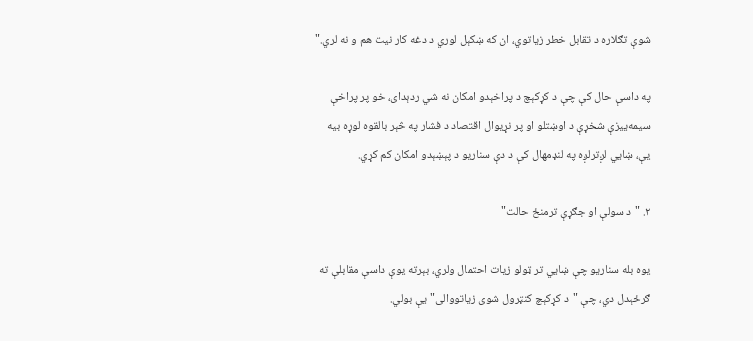شوې تګلاره د تقابل خطر زیاتوي، ان که ښکېل لوري د دغه کار نیت هم و نه لري."

په داسې حال کې چې د کړکېچ د پراخېدو امکان نه شي ردېدای، خو پر پراخې سیمه‌ییزې شخړې د اوښتلو او پر نړیوال اقتصاد د فشار په څېر بالقوه لوړه بیه یې، ښايي لږترلږه په لنډمهال کې د دې سناریو د پېښېدو امکان کم کړي.

۲. "د سولې او جګړې ترمنځ حالت"

یوه بله سناریو چې ښايي تر ټولو زیات احتمال ولري، بېرته یوې داسې مقابلې ته ګرځېدل دي، چې "د کړکېچ کنټرول شوی زیاتووالی" یې بولي.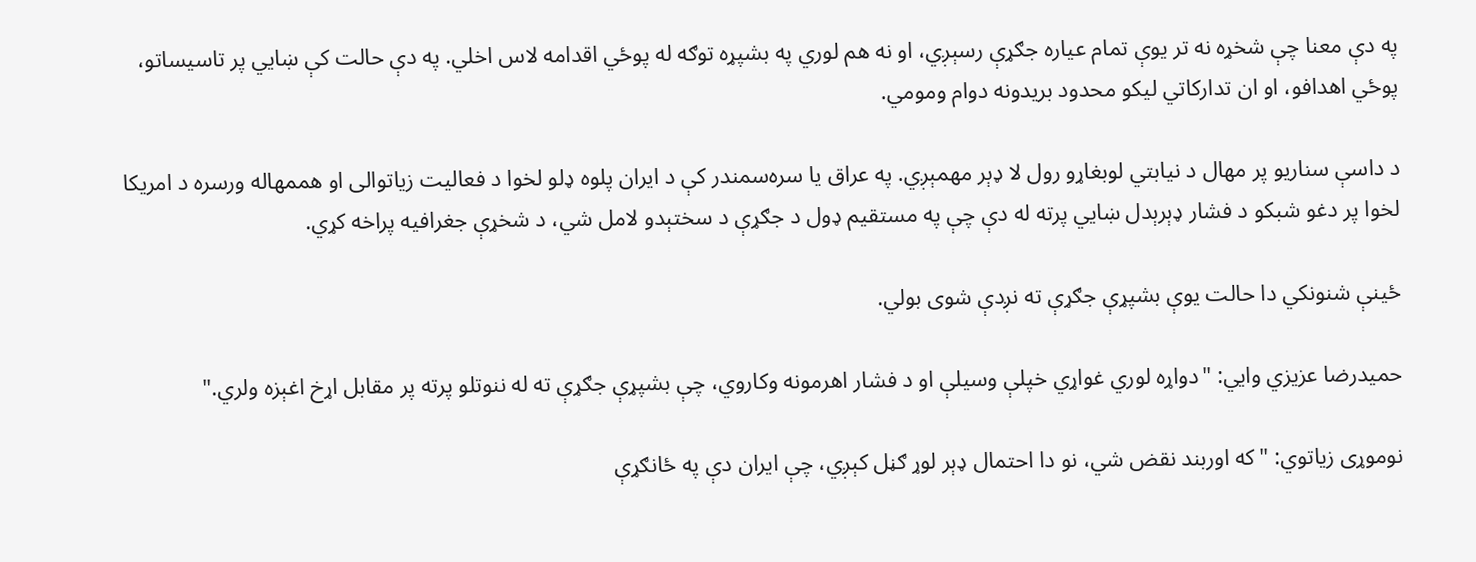په دې معنا چې شخړه نه تر یوې تمام عیاره جګړې رسېږي، او نه هم لوري په بشپړه توګه له پوځي اقدامه لاس اخلي. په دې حالت کې ښايي پر تاسیساتو، پوځي اهدافو، او ان تدارکاتي لیکو محدود بریدونه دوام ومومي.

د داسې سناریو پر مهال د نیابتي لوبغاړو رول لا ډېر مهمېږي. په عراق یا سره‌سمندر کې د ایران پلوه ډلو لخوا د فعالیت زیاتوالی او هممهاله ورسره د امریکا لخوا پر دغو شبکو د فشار ډېرېدل ښايي پرته له دې چې په مستقیم ډول د جګړې د سختېدو لامل شي، د شخړې جغرافیه پراخه کړي.

ځینې شنونکي دا حالت یوې بشپړې جګړې ته نږدې شوی بولي.

حمیدرضا عزیزي وايي: "دواړه لوري غواړي خپلې وسیلې او د فشار اهرمونه وکاروي، چې بشپړې جګړې ته له ننوتلو پرته پر مقابل اړخ اغېزه ولري."

نوموړی زیاتوي: "که اوربند نقض شي، نو دا احتمال ډېر لوړ ګڼل کېږي، چې ایران دې په ځانګړې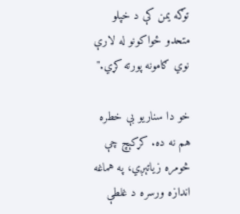توګه یمن کې د خپلو متحدو ځواکونو له لارې نوي ګامونه پورته کړي."

خو دا سناریو بې خطره هم نه ده. کړکېچ چې څومره زیاتېږي، په هماغه اندازه ورسره د غلطې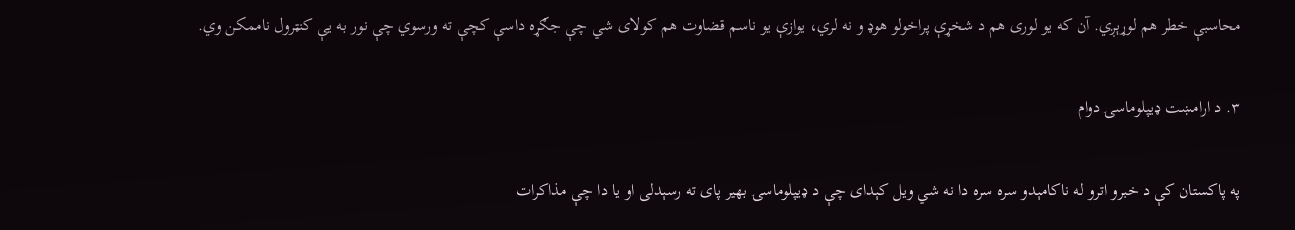محاسبې خطر هم لوړېږي. آن که یو لوری هم د شخړې پراخولو هوډ و نه لري، یوازې یو ناسم قضاوت هم کولای شي چې جګړه داسې کچې ته ورسوي چې نور به یې کنټرول ناممکن وي.

۳. د ارامښت ډیپلوماسۍ دوام

په پاکستان کې د خبرو اترو له ناکامېدو سره سره دا نه شي ویل کېدای چې د ډیپلوماسۍ بهیر پای ته رسېدلی او یا دا چې مذاکرات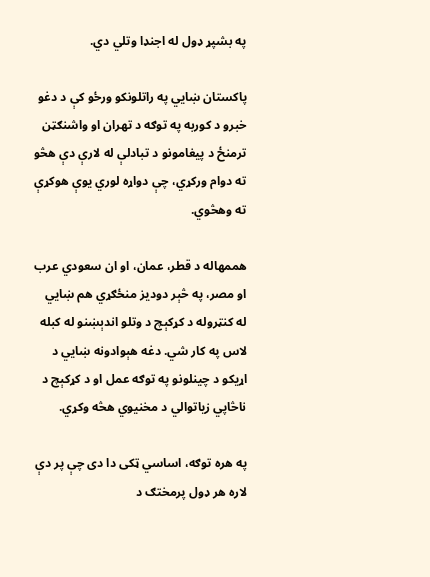په بشپړ ډول له اجنډا وتلي دي.

پاکستان ښايي په راتلونکو ورځو کې د دغو خبرو د کوربه په توګه د تهران او واشنګټن ترمنځ د پیغامونو د تبادلې له لارې دې هڅو ته دوام ورکړي، چې دواړه لوري یوې هوکړې ته وهڅوي.

هممهاله د قطر، عمان، او ان سعودي عرب او مصر، په څېر دودیز منځګړي هم ښايي له ‌کنټروله د کړکېچ د وتلو اندېښنو له کبله لاس په کار شي. دغه هېوادونه ښايي د اړیکو د چینلونو په توګه عمل او د کړکېچ د ناڅاپي زیاتوالي د مخنیوي هڅه وکړي.

په هره توګه، اساسي ټکی دا دی چې پر دې لاره هر ډول پرمختګ د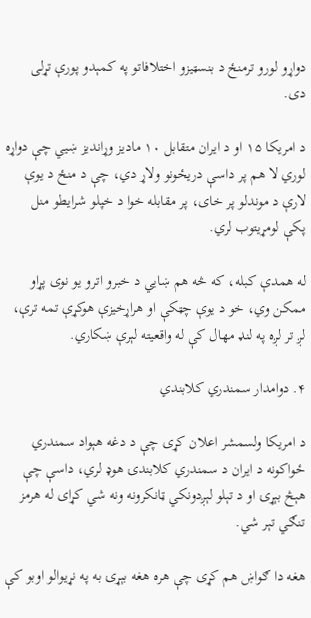دواړو لورو ترمنځ د بنسټیزو اختلافاتو په کمېدو پورې تړلی دی.

د امریکا ۱۵ او د ایران متقابل ۱۰ مادیز وړاندیز ښيي چې دواړه لوري لا هم پر داسې دریځونو ولاړ دي، چې د منځ د یوې لارې د موندلو پر خای، پر مقابله خوا د خپلو شرایطو منل پکې لومړیتوب لري.

له همدې کبله، که څه هم ښايي د خبرو اترو یو نوی پړاو ممکن وي، خو د یوې چټکې او هراړخیزې هوکړې تمه ترې، لږ تر لږه په لنډ مهال کې له واقعیته لېرې ښکاري.

۴. دوامدار سمندري کلابندي

د امریکا ولسمشر اعلان کړی چې د دغه هېواد سمندري ځواکونه د ایران د سمندري کلابندۍ هوډ لري، داسې چې هېڅ بېړۍ او د تېلو لېږدونکي ټانکرونه ونه شي کړای له هرمز تنګي تېر شي.

هغه دا ګواښ هم کړی چې هره هغه بېړۍ به په نړیوالو اوبو کې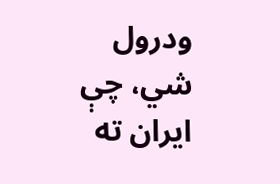ودرول شي، چې ایران ته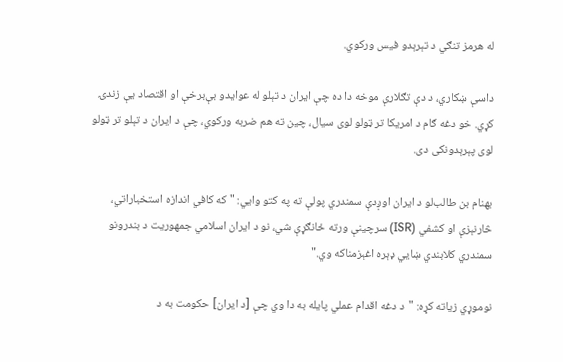له هرمز تنګي د تېرېدو فیس ورکوي.

داسې ښکاري، د دې تګلارې موخه دا ده چې ایران د تېلو له عوایدو بې‌برخې او اقتصاد یې زندۍ کړي. خو دغه ګام د امریکا تر ټولو لوی سیال، چین ته هم ضربه ورکوي، چې د ایران د تېلو تر ټولو لوی پېرېدونکی دی.

بهنام بن طالب‌لو د ایران اوږدې سمندري پولې ته په کتو وايي: " که کافي اندازه استخباراتي، څارنېزې او کشفي (ISR) سرچینې ورته ځانګړې شي، نو د ایران اسلامي جمهوریت د بندرونو سمندري کلابندي ښايي ډېره اغېزمناکه وي."

نوموړي زیاته کړه: "د دغه اقدام عملي پایله به دا وي چې [د ایران] حکومت به د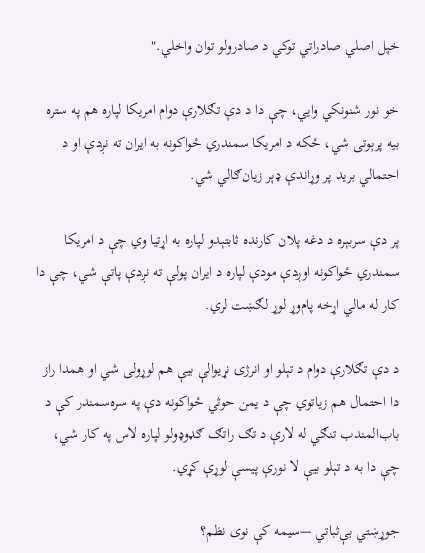خپل اصلي صادراتي توکي د صادرولو توان واخلي."

خو نور شنونکي وايي، چې دا د دې تګلارې دوام امریکا لپاره هم په ستره بیه پرېوتی شي، ځکه د امریکا سمندري ځواکونه به ایران ته نږدې او د احتمالي برید پر وړاندې ډېر زیان‌ګالي شي.

پر دې سربېره د دغه پلان کارنده ثابتېدو لپاره به اړتیا وي چې د امریکا سمندري ځواکونه اوږدې مودې لپاره د ایران پولې ته نږدې پاتې شي، چې دا کار له مالي اړخه پام‌وړ لوړ لګښت لري.

د دې تګلارې دوام د تېلو او انرژۍ نړیوالې بیې هم لوړولی شي او همدا راز دا احتمال هم زیاتوي چې د یمن حوثي ځواکونه دې په سره‌سمندر کې د باب‌المندب تنګي له لارې د تګ راتګ ګډوډولو لپاره لاس په کار شي، چې دا به د تېلو بیې لا نورې پیسې لوړې کړي.

جوړښتي بې‌ثباتي —سیمه کې نوی نظم؟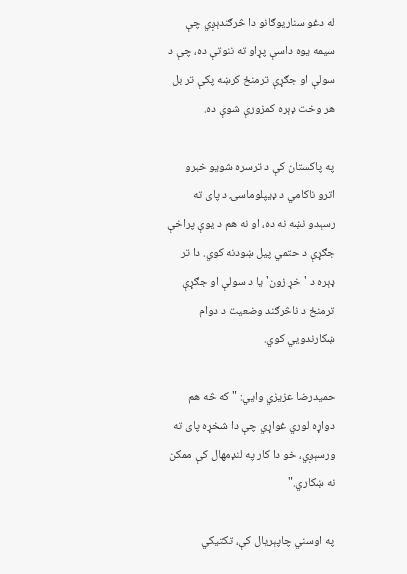له دغو سناریوګانو دا څرګندېږي چې سیمه یوه داسې پړاو ته ننوتې ده، چې د سولې او جګړې ترمنځ کرښه پکې تر بل هر وخت ډېره کمزورې شوې ده.

په پاکستان کې د ترسره شویو خبرو اترو ناکامي د ډیپلوماسۍ د پای ته رسېدو نښه نه ده، او نه هم د یوې پراخې جګړې د حتمي پیل ښودنه کوي. دا تر ډېره د 'خړ زون' یا د سولې او جګړې ترمنځ د ناڅرګند وضعیت د دوام ښکارندویي کوي.

حمیدرضا عزیزي وایي: "که څه هم دواړه لوري غواړي چې دا شخړه پای ته ورسېږي، خو دا کار په لنډمهال کې ممکن نه ښکاري."

په اوسني چاپېریال کې، تکتیکي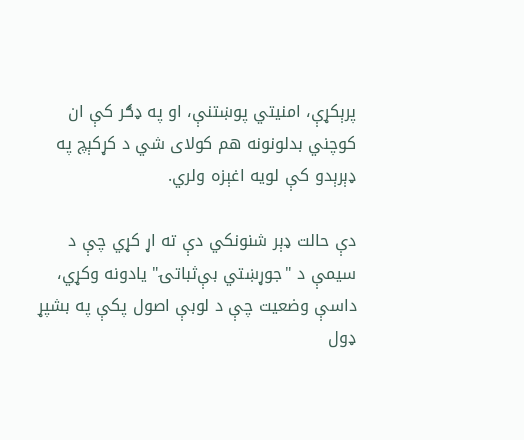پرېکړې، امنیتي پوښتنې، او په ډګر کې ان کوچني بدلونونه هم کولای شي د کړکېچ په ډېرېدو کې لویه اغېزه ولري.

دې حالت ډېر شنونکي دې ته اړ کړي چې د سیمې د "جوړښتي بې‌ثباتۍ" یادونه وکړي، داسې وضعیت چې د لوبې اصول پکې په بشپړ ډول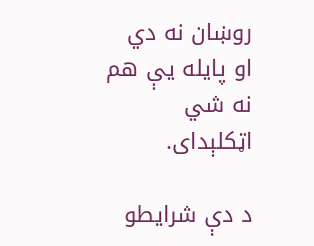روښان نه دي او پایله یې هم نه شي اټکلېدای.

د دې شرایطو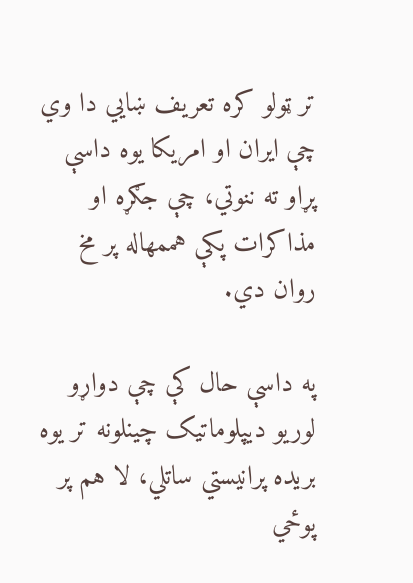تر ټولو کره تعریف ښايي دا وي چې ایران او امریکا یوه داسې پړاو ته ننوتي، چې جګړه او مذاکرات پکې هممهاله پر مخ روان دي.

په داسې حال کې چې دواړو لوریو دیپلوماتیک چینلونه تر یوه بریده پرانیستي ساتلي، لا هم پر پوځي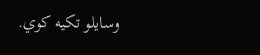وسایلو تکیه کوي.